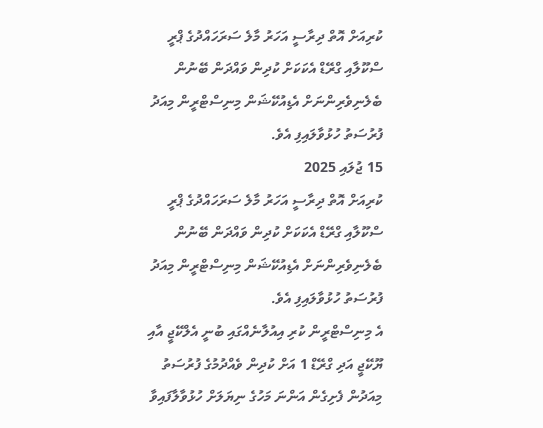ކުރިއަށް އޮތް ދިރާސީ އަހަރު މާލެ ސަރަހައްދުގެ ޕްރީ ސްކޫލާއި ގްރޭޑް އެކަކަށް ކުދިން ވައްދަން ބޭނުން ބެލެނިވެރިންނަށް އެޑިއުކޭޝަން މިނިސްޓްރީން މިއަދު ފުރުސަތު ހުޅުވާލައިފި އެވެ.
15 ޖުލައި 2025
ކުރިއަށް އޮތް ދިރާސީ އަހަރު މާލެ ސަރަހައްދުގެ ޕްރީ ސްކޫލާއި ގްރޭޑް އެކަކަށް ކުދިން ވައްދަން ބޭނުން ބެލެނިވެރިންނަށް އެޑިއުކޭޝަން މިނިސްޓްރީން މިއަދު ފުރުސަތު ހުޅުވާލައިފި އެވެ.
އެ މިނިސްޓްރީން ކުރި އިއުލާނެއްގައި ބުނީ އެލްކޭޖީ އާއި ޔޫކޭޖީ އަދި ގްރޭޑް 1 އަށް ކުދިން ވެއްދުމުގެ ފުރުސަތު މިއަދުން ފެށިގެން އަންނަ މަހުގެ ނިޔަލަށް ހުޅުވާލާފައިވާ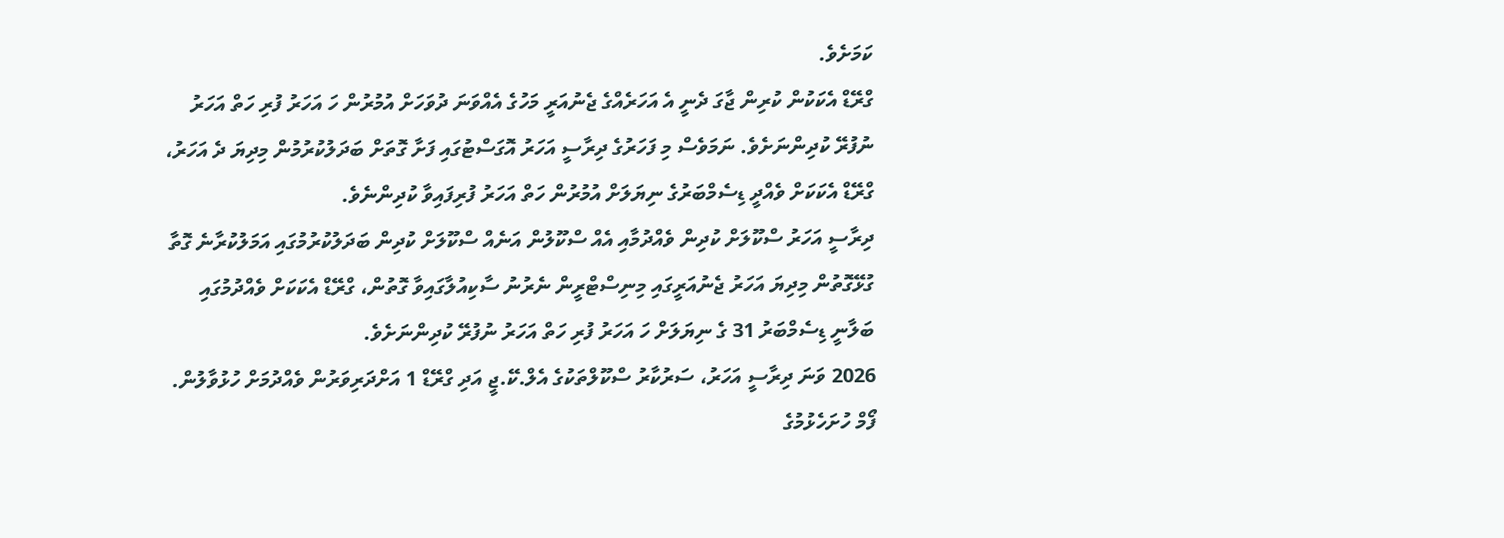ކަމަށެވެ.
ގްރޭޑް އެކަކުން ކުރިން ޖާގަ ދެނީ އެ އަހަރެއްގެ ޖެނުއަރީ މަހުގެ އެއްވަނަ ދުވަހަށް އުމުރުން ހަ އަހަރު ފުރި ހަތް އަހަރު ނުފުރޭ ކުދިންނަށެވެ. ނަމަވެސް މި ފަހަރުގެ ދިރާސީ އަހަރު އޮގަސްޓުގައި ފަށާ ގޮތަށް ބަދަލުކުރުމުން މިދިޔަ ދެ އަހަރު، ގްރޭޑް އެކަކަށް ވެއްދީ ޑިސެމްބަރުގެ ނިޔަލަށް އުމުރުން ހަތް އަހަރު ފުރިފައިވާ ކުދިންނެވެ.
ދިރާސީ އަހަރު ސްކޫލަށް ކުދިން ވެއްދުމާއި އެއް ސްކޫލުން އަނެއް ސްކޫލަށް ކުދިން ބަދަލުކުރުމުގައި އަމަލުކުރާނެ ގޮތާ ގުޅޭގޮތުން މިދިޔަ އަހަރު ޖެނުއަރީގައި މިނިސްޓްރީން ނެރުނު ސާކިއުލާގައިވާ ގޮތުން، ގްރޭޑް އެކަކަށް ވެއްދުމުގައި ބަލާނީ ޑިސެމްބަރު 31 ގެ ނިޔަލަށް ހަ އަހަރު ފުރި ހަތް އަހަރު ނުފުރޭ ކުދިންނަށެވެ.
2026 ވަނަ ދިރާސީ އަހަރު، ސަރުކާރު ސްކޫލްތަކުގެ އެލް.ކޭ.ޖީ އަދި ގްރޭޑް 1 އަށްދަރިވަރުން ވެއްދުމަށް ހުޅުވާލުން.
ފޯމް ހުށަހެޅުމުގެ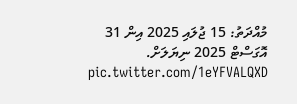މުއްދަތު: 15 ޖުލައި 2025 އިން 31 އޮގަސްޓް 2025 ނިޔަލަށް. pic.twitter.com/1eYFVALQXD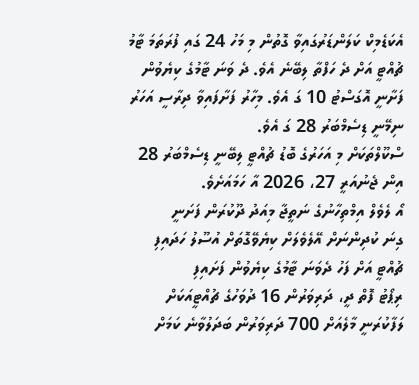އެކަޑެމިކް ކަލަންޑަރުގައިވާ ގޮތުން މި މަހު 24 ގައި ފުރަތަމަ ޓާމު ޗުއްޓީ އަށް ދެ ހަފްތާ ލިބޭނެ އެވެ. ދެ ވަނަ ޓާމުގެ ކިޔެވުން ފަށާނީ އޮގަސްޓު 10 ގަ އެވެ. މިހާރު ފަށާފައިވާ ދިރާސީ އަހަރު ނިމޭނީ ޑިސެމްބަރު 28 ގަ އެވެ.
ސްކޫލްތަކަށް މި އަހަރުގެ ބޮޑު ޗުއްޓީ ލިބޭނީ ޑިސެމްބަރު 28 އިން ޖެނުއަރީ 27، 2026 އާ ހަމައަށެވެ.
އޯ ލެވެލް އިމްތިހާނުގެ ނަތީޖާ މިއަދު ދޫކުރަން ފަށަނީ
ގިނަ ކުދިންނަށް އޭލެވެލަށް ކިޔެވޭގޮތަށް އުސޫލު ހަދައިފި
ޗުއްޓީ އަށް ފަހު ދެވަނަ ޓާމުގެ ކިޔެވުން ފަށައިފި
ރިޕޯޓު ފޮތް ދީ، ދަރިވަރުން 16 ދުވަހުގެ ޗުއްޓީއަކަށް
ލަފާކުރަނީ މާލެއަށް 700 ދަރިވަރުން ބަދަލުވާނެ ކަމަށް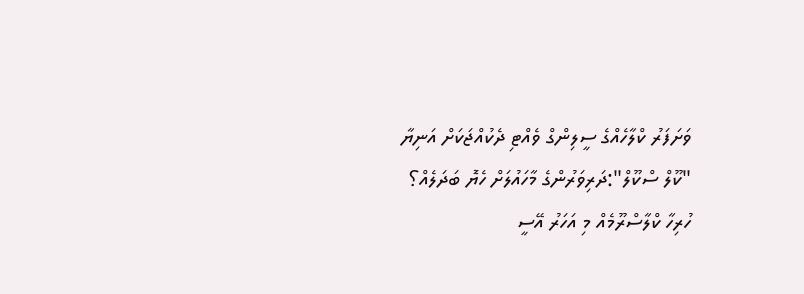ވަށަފަރު ކްލާހެއްގެ ސީލިންގް ވެއްޓި ދެކުއްޖަކަށް އަނިޔާ
"ކޫލް ސްކޫލް":ދަރިވަރުންގެ މާހައުލަށް ހެޔޮ ބަދަލެއް؟
ހުރިހާ ކްލާސްރޫމެއް މި އަހަރު އޭސީ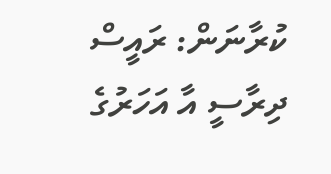ކުރާނަން: ރައީސް
ދިރާސީ އާ އަހަރުގެ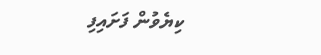ކިޔެވުން ފަށައިފި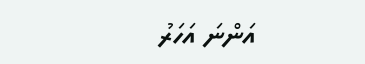އަންނަ އަހަރު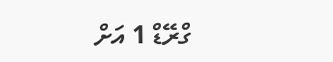ގްރޭޑް 1 އަށް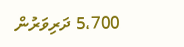5،700 ދަރިވަރުން